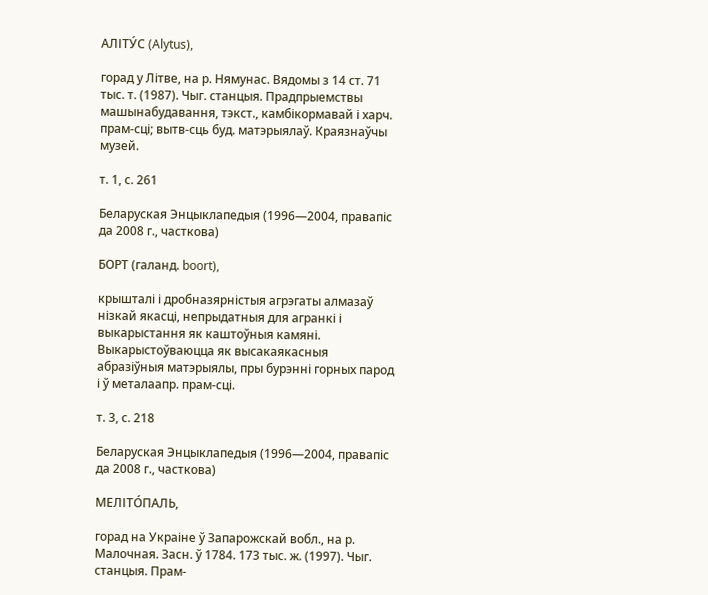АЛІТУ́С (Alytus),

горад у Літве, на р. Нямунас. Вядомы з 14 ст. 71 тыс. т. (1987). Чыг. станцыя. Прадпрыемствы машынабудавання, тэкст., камбікормавай і харч. прам-сці; вытв-сць буд. матэрыялаў. Краязнаўчы музей.

т. 1, с. 261

Беларуская Энцыклапедыя (1996—2004, правапіс да 2008 г., часткова)

БОРТ (галанд. boort),

крышталі і дробназярністыя агрэгаты алмазаў нізкай якасці, непрыдатныя для агранкі і выкарыстання як каштоўныя камяні. Выкарыстоўваюцца як высакаякасныя абразіўныя матэрыялы, пры бурэнні горных парод і ў металаапр. прам-сці.

т. 3, с. 218

Беларуская Энцыклапедыя (1996—2004, правапіс да 2008 г., часткова)

МЕЛІТО́ПАЛЬ,

горад на Украіне ў Запарожскай вобл., на р. Малочная. Засн. ў 1784. 173 тыс. ж. (1997). Чыг. станцыя. Прам-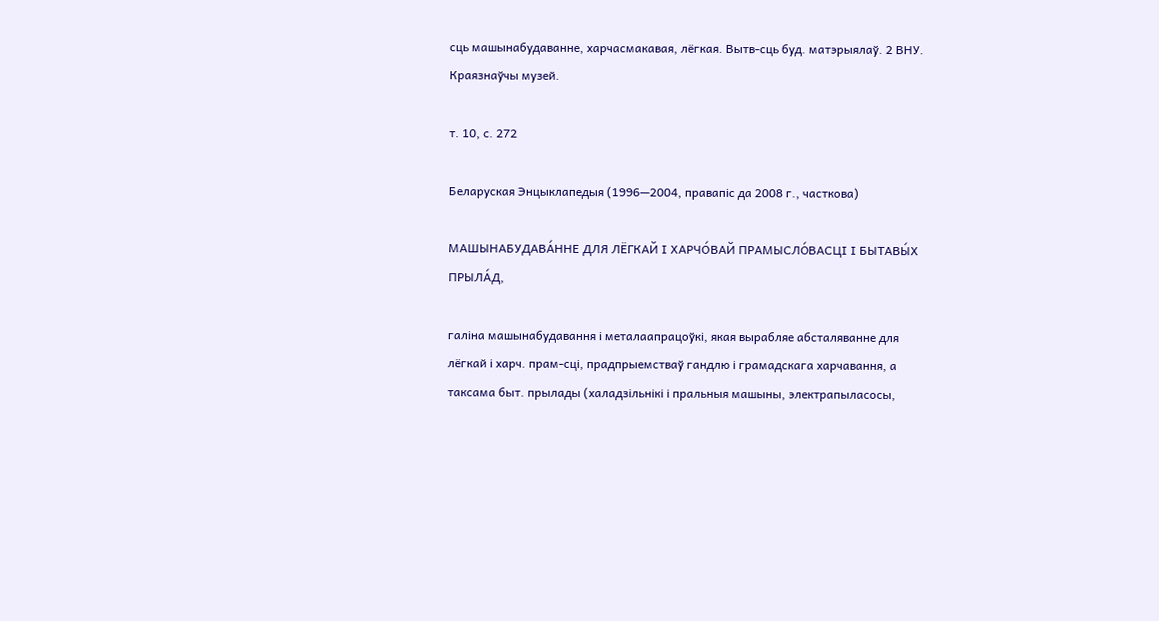сць машынабудаванне, харчасмакавая, лёгкая. Вытв-сць буд. матэрыялаў. 2 ВНУ. Краязнаўчы музей.

т. 10, с. 272

Беларуская Энцыклапедыя (1996—2004, правапіс да 2008 г., часткова)

МАШЫНАБУДАВА́ННЕ ДЛЯ ЛЁГКАЙ І ХАРЧО́ВАЙ ПРАМЫСЛО́ВАСЦІ І БЫТАВЫ́Х ПРЫЛА́Д,

галіна машынабудавання і металаапрацоўкі, якая вырабляе абсталяванне для лёгкай і харч. прам-сці, прадпрыемстваў гандлю і грамадскага харчавання, а таксама быт. прылады (халадзільнікі і пральныя машыны, электрапыласосы,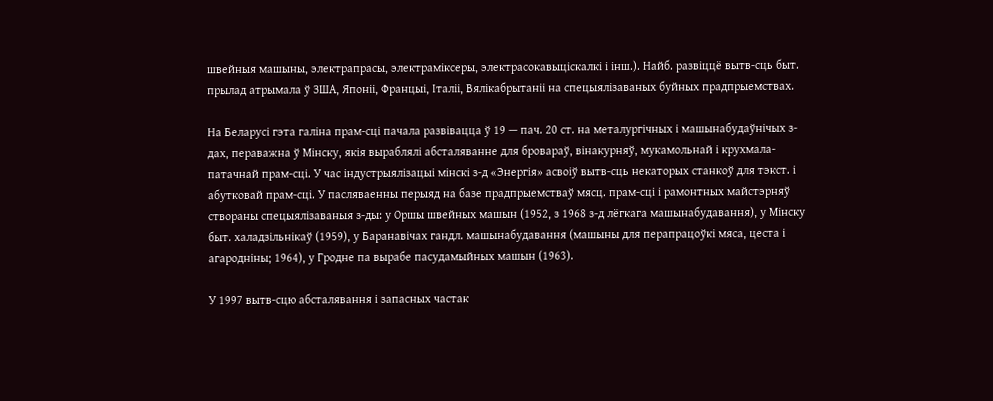швейныя машыны, электрапрасы, электраміксеры, электрасокавыціскалкі і інш.). Найб. развіццё вытв-сць быт. прылад атрымала ў ЗША, Японіі, Францыі, Італіі, Вялікабрытаніі на спецыялізаваных буйных прадпрыемствах.

На Беларусі гэта галіна прам-сці пачала развівацца ў 19 — пач. 20 ст. на металургічных і машынабудаўнічых з-дах, пераважна ў Мінску, якія выраблялі абсталяванне для бровараў, вінакурняў, мукамольнай і крухмала-патачнай прам-сці. У час індустрыялізацыі мінскі з-д «Энергія» асвоіў вытв-сць некаторых станкоў для тэкст. і абутковай прам-сці. У пасляваенны перыяд на базе прадпрыемстваў мясц. прам-сці і рамонтных майстэрняў створаны спецыялізаваныя з-ды: у Оршы швейных машын (1952, з 1968 з-д лёгкага машынабудавання), у Мінску быт. халадзільнікаў (1959), у Баранавічах гандл. машынабудавання (машыны для перапрацоўкі мяса, цеста і агародніны; 1964), у Гродне па вырабе пасудамыйных машын (1963).

У 1997 вытв-сцю абсталявання і запасных частак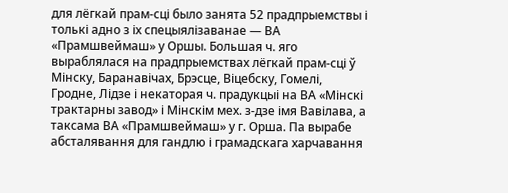для лёгкай прам-сці было занята 52 прадпрыемствы і толькі адно з іх спецыялізаванае — ВА «Прамшвеймаш» у Оршы. Большая ч. яго выраблялася на прадпрыемствах лёгкай прам-сці ў Мінску, Баранавічах, Брэсце, Віцебску, Гомелі, Гродне, Лідзе і некаторая ч. прадукцыі на ВА «Мінскі трактарны завод» і Мінскім мех. з-дзе імя Вавілава, а таксама ВА «Прамшвеймаш» у г. Орша. Па вырабе абсталявання для гандлю і грамадскага харчавання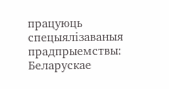працуюць спецыялізаваныя прадпрыемствы: Беларускае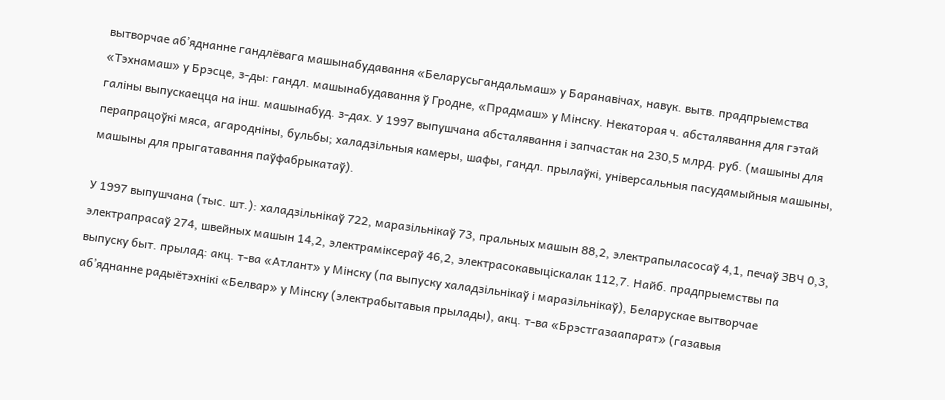вытворчае аб’яднанне гандлёвага машынабудавання «Беларусьгандальмаш» у Баранавічах, навук. вытв. прадпрыемства «Тэхнамаш» у Брэсце, з-ды: гандл. машынабудавання ў Гродне, «Прадмаш» у Мінску. Некаторая ч. абсталявання для гэтай галіны выпускаецца на інш. машынабуд. з-дах. У 1997 выпушчана абсталявання і запчастак на 230,5 млрд. руб. (машыны для перапрацоўкі мяса, агародніны, бульбы; халадзільныя камеры, шафы, гандл. прылаўкі, універсальныя пасудамыйныя машыны, машыны для прыгатавання паўфабрыкатаў).

У 1997 выпушчана (тыс. шт.): халадзільнікаў 722, маразільнікаў 73, пральных машын 88,2, электрапыласосаў 4,1, печаў ЗВЧ 0,3, электрапрасаў 274, швейных машын 14,2, электраміксераў 46,2, электрасокавыціскалак 112,7. Найб. прадпрыемствы па выпуску быт. прылад: акц. т-ва «Атлант» у Мінску (па выпуску халадзільнікаў і маразільнікаў), Беларускае вытворчае аб’яднанне радыётэхнікі «Белвар» у Мінску (электрабытавыя прылады), акц. т-ва «Брэстгазаапарат» (газавыя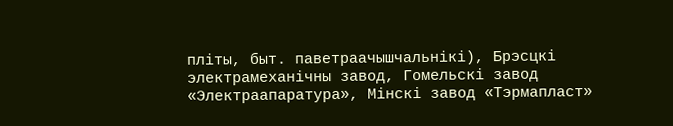пліты, быт. паветраачышчальнікі), Брэсцкі электрамеханічны завод, Гомельскі завод «Электраапаратура», Мінскі завод «Тэрмапласт»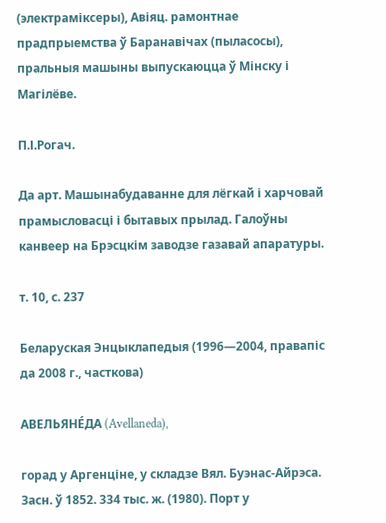(электраміксеры), Авіяц. рамонтнае прадпрыемства ў Баранавічах (пыласосы), пральныя машыны выпускаюцца ў Мінску і Магілёве.

П.І.Рогач.

Да арт. Машынабудаванне для лёгкай і харчовай прамысловасці і бытавых прылад. Галоўны канвеер на Брэсцкім заводзе газавай апаратуры.

т. 10, с. 237

Беларуская Энцыклапедыя (1996—2004, правапіс да 2008 г., часткова)

АВЕЛЬЯНЕ́ДА (Avellaneda),

горад у Аргенціне, у складзе Вял. Буэнас-Айрэса. Засн. ў 1852. 334 тыс. ж. (1980). Порт у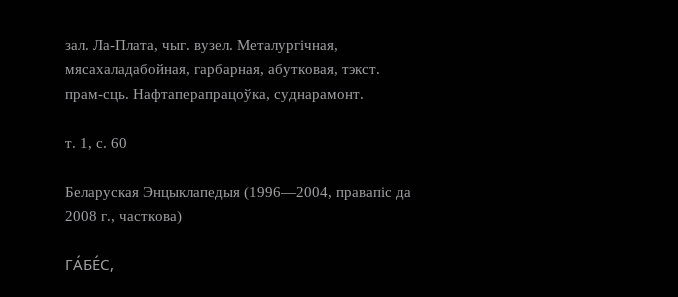зал. Ла-Плата, чыг. вузел. Металургічная, мясахаладабойная, гарбарная, абутковая, тэкст. прам-сць. Нафтаперапрацоўка, суднарамонт.

т. 1, с. 60

Беларуская Энцыклапедыя (1996—2004, правапіс да 2008 г., часткова)

ГА́БЕ́С,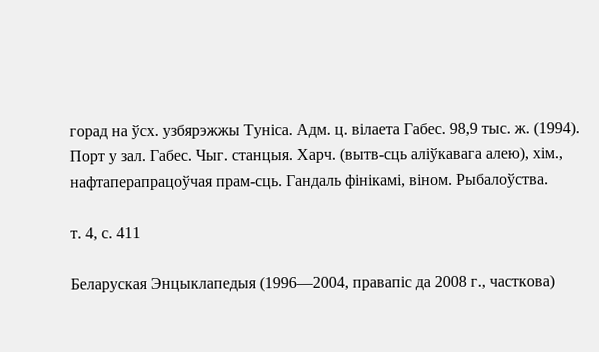горад на ўсх. узбярэжжы Туніса. Адм. ц. вілаета Габес. 98,9 тыс. ж. (1994). Порт у зал. Габес. Чыг. станцыя. Харч. (вытв-сць аліўкавага алею), хім., нафтаперапрацоўчая прам-сць. Гандаль фінікамі, віном. Рыбалоўства.

т. 4, с. 411

Беларуская Энцыклапедыя (1996—2004, правапіс да 2008 г., часткова)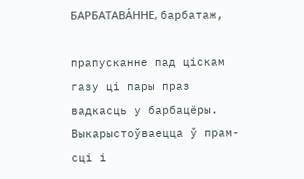БАРБАТАВА́ННЕ, барбатаж,

прапусканне пад ціскам газу ці пары праз вадкасць у барбацёры. Выкарыстоўваецца ў прам-сці і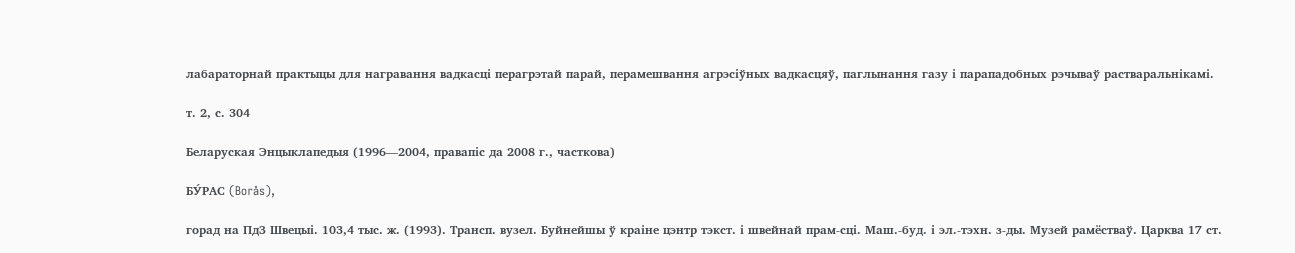лабараторнай практыцы для награвання вадкасці перагрэтай парай, перамешвання агрэсіўных вадкасцяў, паглынання газу і парападобных рэчываў растваральнікамі.

т. 2, с. 304

Беларуская Энцыклапедыя (1996—2004, правапіс да 2008 г., часткова)

БУ́РАС (Borås),

горад на ПдЗ Швецыі. 103,4 тыс. ж. (1993). Трансп. вузел. Буйнейшы ў краіне цэнтр тэкст. і швейнай прам-сці. Маш.-буд. і эл.-тэхн. з-ды. Музей рамёстваў. Царква 17 ст.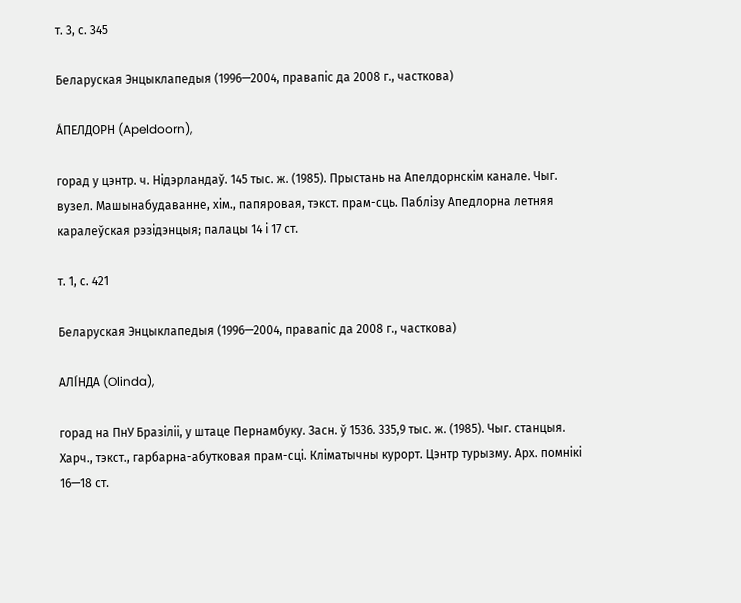т. 3, с. 345

Беларуская Энцыклапедыя (1996—2004, правапіс да 2008 г., часткова)

А́ПЕЛДОРН (Apeldoorn),

горад у цэнтр. ч. Нідэрландаў. 145 тыс. ж. (1985). Прыстань на Апелдорнскім канале. Чыг. вузел. Машынабудаванне, хім., папяровая, тэкст. прам-сць. Паблізу Апедлорна летняя каралеўская рэзідэнцыя; палацы 14 і 17 ст.

т. 1, с. 421

Беларуская Энцыклапедыя (1996—2004, правапіс да 2008 г., часткова)

АЛІ́НДА (Olinda),

горад на ПнУ Бразіліі, у штаце Пернамбуку. Засн. ў 1536. 335,9 тыс. ж. (1985). Чыг. станцыя. Харч., тэкст., гарбарна-абутковая прам-сці. Кліматычны курорт. Цэнтр турызму. Арх. помнікі 16—18 ст.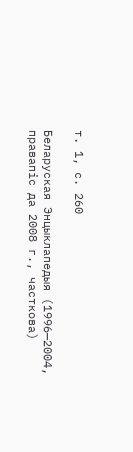т. 1, с. 260

Беларуская Энцыклапедыя (1996—2004, правапіс да 2008 г., часткова)